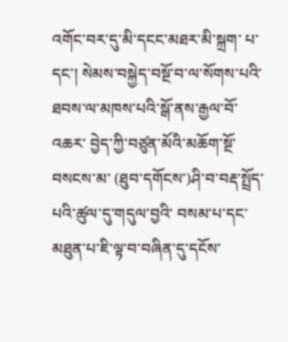འགོང་བར་དུ་མི་དངང་མཐར་མི་སྐྲག་ པ་དང་། སེམས་བསྐྱེད་བསྔོ་བ་ལ་སོགས་པའི་ཐབས་ལ་མཁས་པའི་སྒོ་ནས་རྒྱལ་བོ་འཆར་ བྱེད་ཀྱི་བཙུན་མོའི་མཆོག་སྔོ་བསངས་མ་ (ཐུབ་དགོངས་)ཤི་བ་བརྡ་སྤྲོད་པའི་ཚུལ་དུ་གདུལ་བྱའི་ བསམ་པ་དང་མཐུན་པ་ཇི་ལྟ་བ་བཞིན་དུ་དངོས་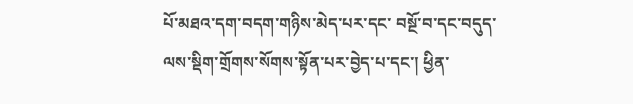པོ་མཐའ་དག་བདག་གཉིས་མེད་པར་དང་ བསྔོ་བ་དང་བདུད་ལས་སྡིག་གྲོགས་སོགས་སྟོན་པར་བྱེད་པ་དང་། ཕྱིན་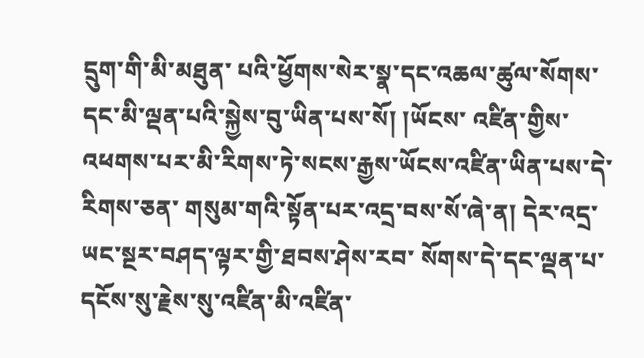དྲུག་གི་མི་མཐུན་ པའི་ཕྱོགས་སེར་སྣ་དང་འཆལ་ཚུལ་སོགས་དང་མི་ལྡན་པའི་སྐྱེས་བུ་ཡིན་པས་སོ། །ཡོངས་ འཛིན་གྱིས་འཕགས་པར་མི་རིགས་ཏེ་སངས་རྒྱས་ཡོངས་འཛིན་ཡིན་པས་དེ་རིགས་ཅན་ གསུམ་གའི་སྟོན་པར་འདྲ་བས་སོ་ཞེ་ན། དེར་འདྲ་ཡང་སྔར་བཤད་ལྟར་གྱི་ཐབས་ཤེས་རབ་ སོགས་དེ་དང་ལྡན་པ་དངོས་སུ་རྗེས་སུ་འཛིན་མི་འཛིན་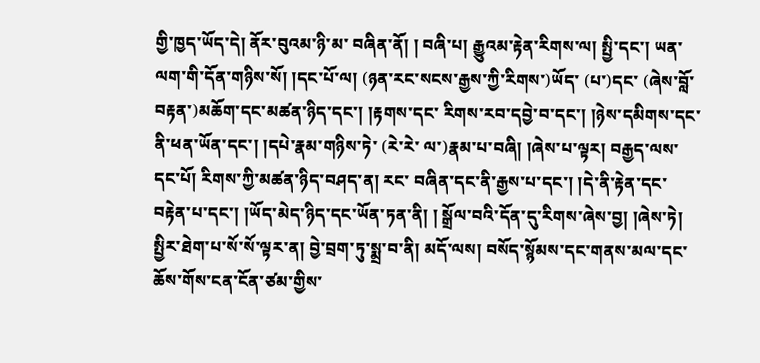གྱི་ཁྱད་ཡོད་དེ། ནོར་བུའམ་ཉི་མ་ བཞིན་ནོ། ། བཞི་པ། རྒྱུའམ་རྟེན་རིགས་ལ། སྤྱི་དང་། ཡན་ལག་གི་དོན་གཉིས་སོ། །དང་པོ་ལ། (ཉན་རང་སངས་རྒྱས་ཀྱི་རིགས་)ཡོད་ (པ་)དང་ (ཞེས་བློ་བརྟན་)མཆོག་དང་མཚན་ཉིད་དང་། །རྟགས་དང་ རིགས་རབ་དབྱེ་བ་དང་། །ཉེས་དམིགས་དང་ནི་ཕན་ཡོན་དང་། །དཔེ་རྣམ་གཉིས་ཏེ་ (རེ་རེ་ ལ་)རྣམ་པ་བཞི། །ཞེས་པ་ལྟར། བརྒྱད་ལས་དང་པོ། རིགས་ཀྱི་མཚན་ཉིད་བཤད་ན། རང་ བཞིན་དང་ནི་རྒྱས་པ་དང་། །དེ་ནི་རྟེན་དང་བརྟེན་པ་དང་། །ཡོད་མེད་ཉིད་དང་ཡོན་ཏན་ནི། ། སྒྲོལ་བའི་དོན་དུ་རིགས་ཞེས་བྱ། །ཞེས་ཏེ། སྤྱིར་ཐེག་པ་སོ་སོ་ལྟར་ན། བྱེ་བྲག་ཏུ་སྨྲ་བ་ནི། མདོ་ལས། བསོད་སྙོམས་དང་གནས་མལ་དང་ཆོས་གོས་ངན་ངོན་ཙམ་གྱིས་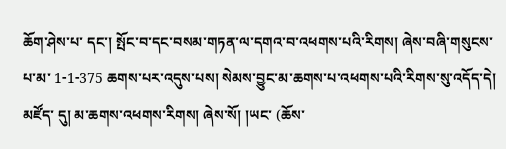ཆོག་ཤེས་པ་ དང་། སྤོང་བ་དང་བསམ་གཏན་ལ་དགའ་བ་འཕགས་པའི་རིགས། ཞེས་བཞི་གསུངས་པ་མ་ 1-1-375 ཆགས་པར་འདུས་པས། སེམས་བྱུང་མ་ཆགས་པ་འཕགས་པའི་རིགས་སུ་འདོད་དེ། མཛོད་ དུ། མ་ཆགས་འཕགས་རིགས། ཞེས་སོ། །ཡང་ (ཆོས་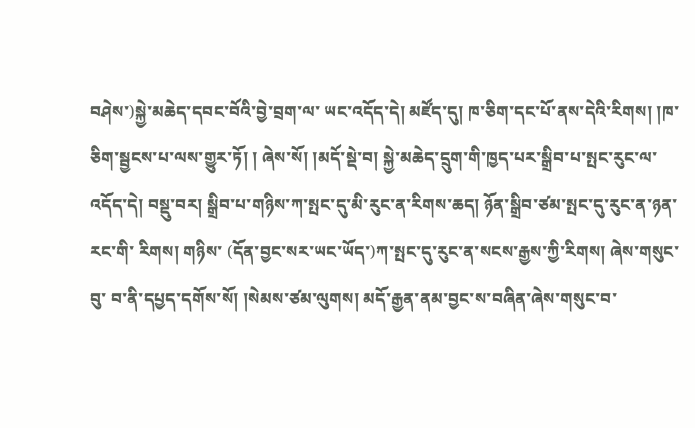བཤེས་)སྐྱེ་མཆེད་དབང་བོའི་བྱེ་བྲག་ལ་ ཡང་འདོད་དེ། མཛོད་དུ། ཁ་ཅིག་དང་པོ་ནས་དེའི་རིགས། །ཁ་ཅིག་སྦྱངས་པ་ལས་གྱུར་ཏོ། ། ཞེས་སོ། །མདོ་སྡེ་བ། སྐྱེ་མཆེད་དྲུག་གི་ཁྱད་པར་སྒྲིབ་པ་སྤང་རུང་ལ་འདོད་དེ། བསྡུ་བར། སྒྲིབ་པ་གཉིས་ཀ་སྤང་དུ་མི་རུང་ན་རིགས་ཆད། ཉོན་སྒྲིབ་ཙམ་སྤང་དུ་རུང་ན་ཉན་རང་གི་ རིགས། གཉིས་ (དོན་བྱང་སར་ཡང་ཡོད་)ཀ་སྤང་དུ་རུང་ན་སངས་རྒྱས་ཀྱི་རིགས། ཞེས་གསུང་བུ་ བ་ནི་དཔྱད་དགོས་སོ། །སེམས་ཙམ་ལུགས། མདོ་རྒྱན་ནམ་བྱང་ས་བཞིན་ཞེས་གསུང་བ་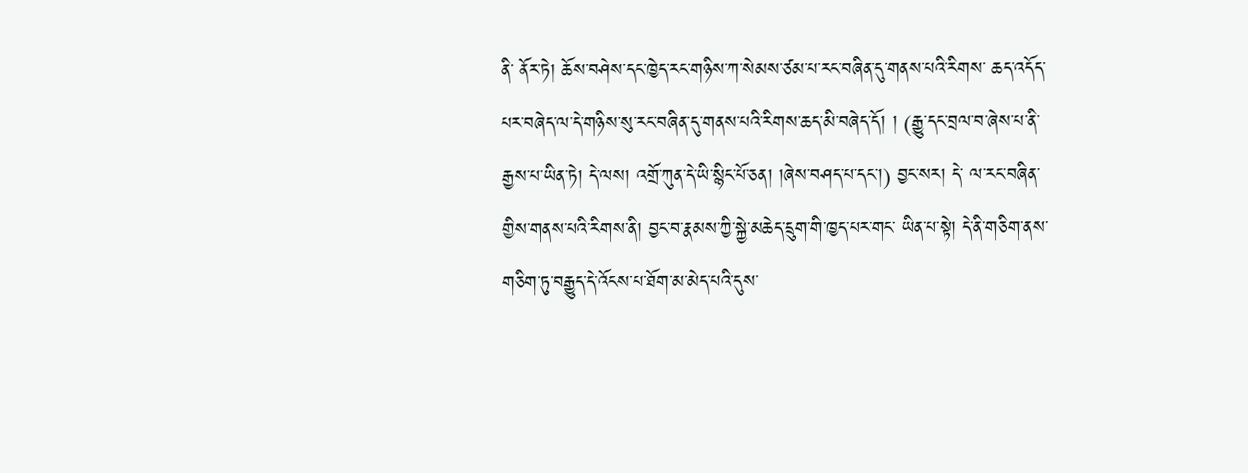ནི་ ནོར་ཏེ། ཆོས་བཤེས་དང་ཁྱེད་རང་གཉིས་ཀ་སེམས་ཙམ་པ་རང་བཞིན་དུ་གནས་པའི་རིགས་ ཆད་འདོད་པར་བཞེད་ལ་དེ་གཉིས་སུ་རང་བཞིན་དུ་གནས་པའི་རིགས་ཆད་མི་བཞེད་དོ། ། (རྒྱུ་དང་བྲལ་བ་ཞེས་པ་ནི་རྒྱས་པ་ཡིན་ཏེ། དེ་ལས། འགྲོ་ཀུན་དེ་ཡི་སྙིང་པོ་ཅན། །ཞེས་བཤད་པ་དང་།) བྱང་སར། དེ་ ལ་རང་བཞིན་གྱིས་གནས་པའི་རིགས་ནི། བྱང་བ་རྣམས་ཀྱི་སྐྱེ་མཆེད་དྲུག་གི་ཁྱད་པར་གང་ ཡིན་པ་སྟེ། དེ་ནི་གཅིག་ནས་གཅིག་ཏུ་བརྒྱུད་དེ་འོངས་པ་ཐོག་མ་མེད་པའི་དུས་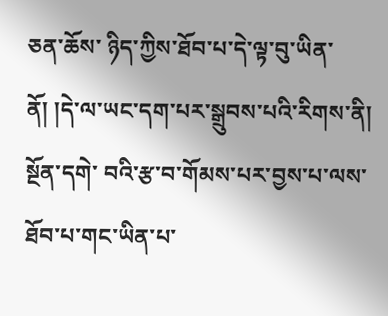ཅན་ཆོས་ ཉིད་ཀྱིས་ཐོབ་པ་དེ་ལྟ་བུ་ཡིན་ནོ། །དེ་ལ་ཡང་དག་པར་སྒྲུབས་པའི་རིགས་ནི། སྔོན་དགེ་ བའི་རྩ་བ་གོམས་པར་བྱས་པ་ལས་ཐོབ་པ་གང་ཡིན་པ་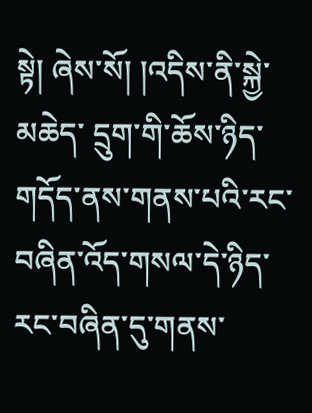སྟེ། ཞེས་སོ། །འདིས་ནི་སྐྱེ་མཆེད་ དྲུག་གི་ཆོས་ཉིད་གདོད་ནས་གནས་པའི་རང་བཞིན་འོད་གསལ་དེ་ཉིད་རང་བཞིན་དུ་གནས་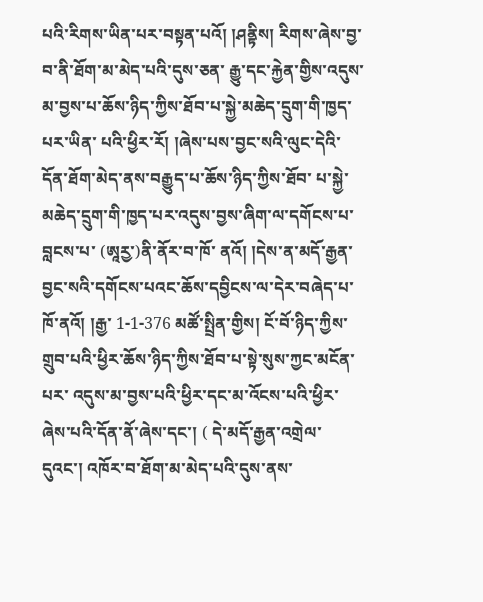པའི་རིགས་ཡིན་པར་བསྟན་པའོ། །ཤནྟིས། རིགས་ཞེས་བྱ་བ་ནི་ཐོག་མ་མེད་པའི་དུས་ཅན་ རྒྱུ་དང་རྐྱེན་གྱིས་འདུས་མ་བྱས་པ་ཆོས་ཉིད་ཀྱིས་ཐོབ་པ་སྐྱེ་མཆེད་དྲུག་གི་ཁྱད་པར་ཡིན་ པའི་ཕྱིར་རོ། །ཞེས་པས་བྱང་སའི་ལུང་དེའི་དོན་ཐོག་མེད་ནས་བརྒྱུད་པ་ཆོས་ཉིད་ཀྱིས་ཐོབ་ པ་སྐྱེ་མཆེད་དྲུག་གི་ཁྱད་པར་འདུས་བྱས་ཞིག་ལ་དགོངས་པ་བླངས་པ་ (ཨཱརྱ་)ནི་ནོར་བ་ཁོ་ ནའོ། །དེས་ན་མདོ་རྒྱན་བྱང་སའི་དགོངས་པའང་ཆོས་དབྱིངས་ལ་དེར་བཞེད་པ་ཁོ་ནའོ། །རྒྱ་ 1-1-376 མཚོ་སྤྲིན་གྱིས། ངོ་བོ་ཉིད་ཀྱིས་གྲུབ་པའི་ཕྱིར་ཆོས་ཉིད་ཀྱིས་ཐོབ་པ་སྟེ་སུས་ཀྱང་མངོན་པར་ འདུས་མ་བྱས་པའི་ཕྱིར་དང་མ་འོངས་པའི་ཕྱིར་ཞེས་པའི་དོན་ནོ་ཞེས་དང་། ( དེ་མདོ་རྒྱན་འགྲེལ་ དུའང་། འཁོར་བ་ཐོག་མ་མེད་པའི་དུས་ནས་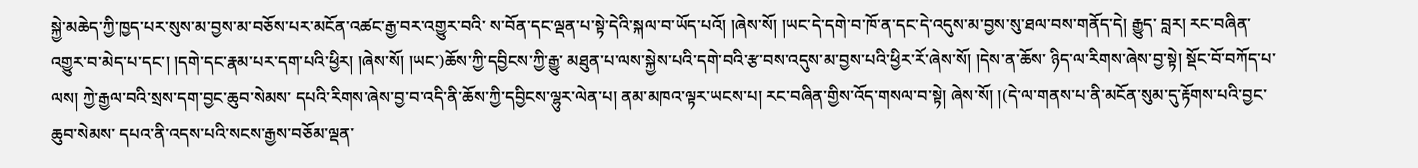སྐྱེ་མཆེད་ཀྱི་ཁྱད་པར་སུས་མ་བྱས་མ་བཅོས་པར་མངོན་འཚང་རྒྱ་བར་འགྱུར་བའི་ ས་བོན་དང་ལྡན་པ་སྟེ་དེའི་སྐལ་བ་ཡོད་པའོ། །ཞེས་སོ། །ཡང་དེ་དགེ་བ་ཁོ་ན་དང་དེ་འདུས་མ་བྱས་སུ་ཐལ་བས་གནོད་དེ། རྒྱུད་ བླར། རང་བཞིན་འགྱུར་བ་མེད་པ་དང་། །དགེ་དང་རྣམ་པར་དག་པའི་ཕྱིར། །ཞེས་སོ། །ཡང་)ཆོས་ཀྱི་དབྱིངས་ཀྱི་རྒྱུ་ མཐུན་པ་ལས་སྐྱེས་པའི་དགེ་བའི་རྩ་བས་འདུས་མ་བྱས་པའི་ཕྱིར་རོ་ཞེས་སོ། །དེས་ན་ཆོས་ ཉིད་ལ་རིགས་ཞེས་བྱ་སྟེ། སྡོང་བོ་བཀོད་པ་ལས། ཀྱེ་རྒྱལ་བའི་སྲས་དག་བྱང་ཆུབ་སེམས་ དཔའི་རིགས་ཞེས་བྱ་བ་འདི་ནི་ཆོས་ཀྱི་དབྱིངས་ལྷུར་ལེན་པ། ནམ་མཁའ་ལྟར་ཡངས་པ། རང་བཞིན་གྱིས་འོད་གསལ་བ་སྟེ། ཞེས་སོ། །(དེ་ལ་གནས་པ་ནི་མངོན་སུམ་དུ་རྟོགས་པའི་བྱང་ཆུབ་སེམས་ དཔའ་ནི་འདས་པའི་སངས་རྒྱས་བཅོམ་ལྡན་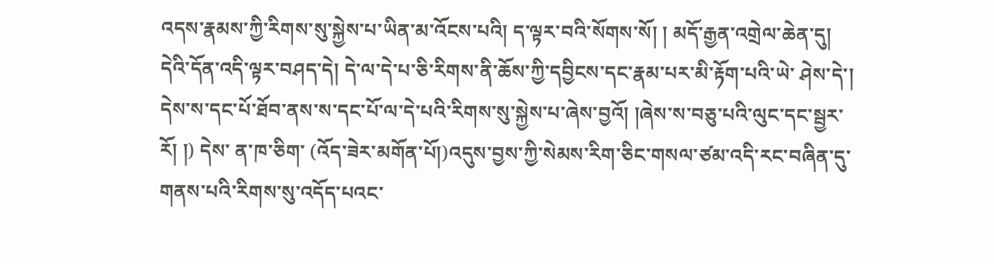འདས་རྣམས་ཀྱི་རིགས་སུ་སྐྱེས་པ་ཡིན་མ་འོངས་པའི། ད་ལྟར་བའི་སོགས་སོ། ། མདོ་རྒྱན་འགྲེལ་ཆེན་དུ། དེའི་དོན་འདི་ལྟར་བཤད་དེ། དེ་ལ་དེ་པ་ཅི་རིགས་ནི་ཆོས་ཀྱི་དབྱིངས་དང་རྣམ་པར་མི་རྟོག་པའི་ཡེ་ ཤེས་དེ་། དེས་ས་དང་པོ་ཐོབ་ནས་ས་དང་པོ་ལ་དེ་པའི་རིགས་སུ་སྐྱེས་པ་ཞེས་བྱའོ། །ཞེས་ས་བཅུ་པའི་ལུང་དང་སྦྱར་རོ། །) དེས་ ན་ཁ་ཅིག་ (འོད་ཟེར་མགོན་པོ།)འདུས་བྱས་ཀྱི་སེམས་རིག་ཅིང་གསལ་ཙམ་འདི་རང་བཞིན་དུ་ གནས་པའི་རིགས་སུ་འདོད་པའང་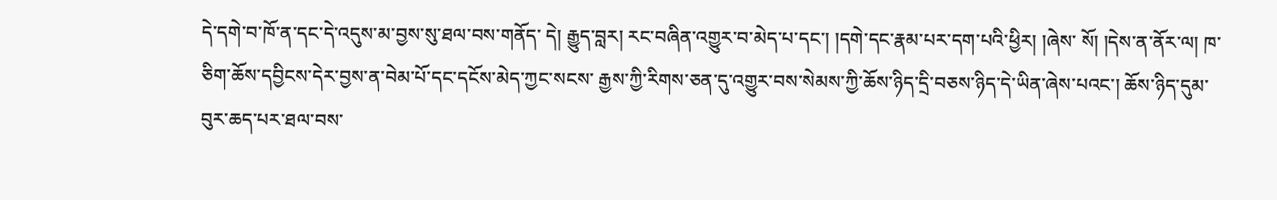དེ་དགེ་བ་ཁོ་ན་དང་དེ་འདུས་མ་བྱས་སུ་ཐལ་བས་གནོད་ དེ། རྒྱུད་བླར། རང་བཞིན་འགྱུར་བ་མེད་པ་དང་། །དགེ་དང་རྣམ་པར་དག་པའི་ཕྱིར། །ཞེས་ སོ། །དེས་ན་ནོར་ལ། ཁ་ཅིག་ཆོས་དབྱིངས་དེར་བྱས་ན་བེམ་པོ་དང་དངོས་མེད་ཀྱང་སངས་ རྒྱས་ཀྱི་རིགས་ཅན་དུ་འགྱུར་བས་སེམས་ཀྱི་ཆོས་ཉིད་དྲི་བཅས་ཉིད་དེ་ཡིན་ཞེས་པའང་། ཆོས་ཉིད་དུམ་བུར་ཆད་པར་ཐལ་བས་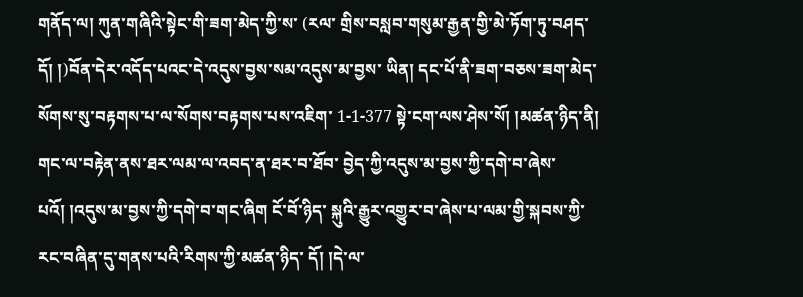གནོད་ལ། ཀུན་གཞིའི་སྟེང་གི་ཟག་མེད་ཀྱི་ས་ (རལ་ གྲིས་བསླབ་གསུམ་རྒྱན་གྱི་མེ་ཏོག་ཏུ་བཤད་དོ། །)བོན་དེར་འདོད་པའང་དེ་འདུས་བྱས་སམ་འདུས་མ་བྱས་ ཡིན། དང་པོ་ནི་ཟག་བཅས་ཟག་མེད་སོགས་སུ་བརྟགས་པ་ལ་སོགས་བརྟགས་པས་འཇིག་ 1-1-377 སྟེ་ངག་ལས་ཤེས་སོ། །མཚན་ཉིད་ནི། གང་ལ་བརྟེན་ནས་ཐར་ལམ་ལ་འབད་ན་ཐར་བ་ཐོབ་ བྱེད་ཀྱི་འདུས་མ་བྱས་ཀྱི་དགེ་བ་ཞེས་པའོ། །འདུས་མ་བྱས་ཀྱི་དགེ་བ་གང་ཞིག ངོ་བོ་ཉིད་ སྐུའི་རྒྱུར་འགྱུར་བ་ཞེས་པ་ལམ་གྱི་སྐབས་ཀྱི་རང་བཞིན་དུ་གནས་པའི་རིགས་ཀྱི་མཚན་ཉིད་ དོ། །དེ་ལ་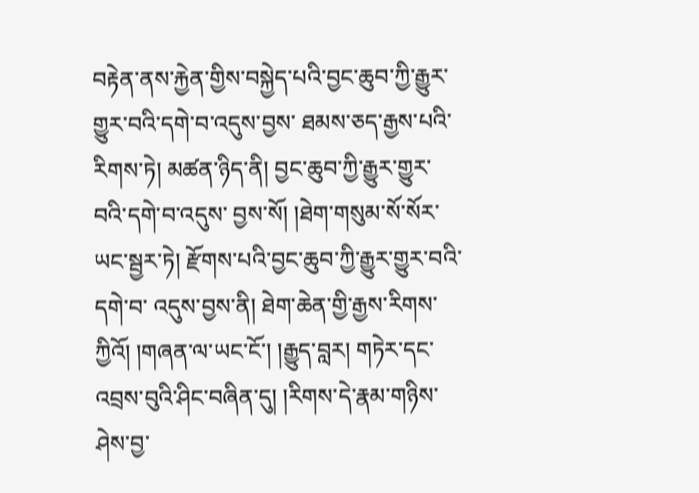བརྟེན་ནས་རྐྱེན་གྱིས་བསྐྱེད་པའི་བྱང་ཆུབ་ཀྱི་རྒྱུར་གྱུར་བའི་དགེ་བ་འདུས་བྱས་ ཐམས་ཅད་རྒྱས་པའི་རིགས་ཏེ། མཚན་ཉིད་ནི། བྱང་ཆུབ་ཀྱི་རྒྱུར་གྱུར་བའི་དགེ་བ་འདུས་ བྱས་སོ། །ཐེག་གསུམ་སོ་སོར་ཡང་སྦྱར་ཏེ། རྫོགས་པའི་བྱང་ཆུབ་ཀྱི་རྒྱུར་གྱུར་བའི་དགེ་བ་ འདུས་བྱས་ནི། ཐེག་ཆེན་གྱི་རྒྱས་རིགས་ཀྱིའོ། །གཞན་ལ་ཡང་ངོ་། །རྒྱུད་བླར། གཏེར་དང་ འབྲས་བུའི་ཤིང་བཞིན་དུ། །རིགས་དེ་རྣམ་གཉིས་ཤེས་བྱ་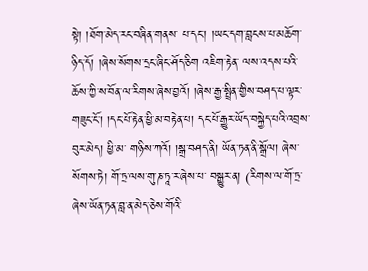སྟེ། །ཐོག་མེད་རང་བཞིན་གནས་ པ་དང་། །ཡང་དག་བླངས་པ་མཆོག་ཉིད་དོ། །ཞེས་སོགས་དྲང་ཞིང་ཤོད་ཅིག འཇིག་རྟེན་ ལས་འདས་པའི་ཆོས་ཀྱི་ས་བོན་ལ་རིགས་ཞེས་བྱའོ། །ཞེས་རྒྱ་སྤྲིན་གྱིས་བཤད་པ་ལྟར་ གཟུང་ངོ་། །དང་པོ་རྟེན་ཕྱི་མ་བརྟེན་པ། དང་པོ་རྒྱུར་ཡོད་བསྐྱེད་པའི་འབྲས་བུར་མེད། ཕྱི་མ་ གཉིས་ཀའོ། །སྒྲ་བཤད་ནི། ཡོན་ཏན་ནི་སྒྲོལ། ཞེས་སོགས་ཏེ། གོ་ཏྲ་ལས་གུ་ཎ་ཏཱ་ར་ཞེས་པ་ བསྒྱུར་ན། (རིགས་ལ་གོ་ཏྲ་ཞེས་ཡོན་ཏན་བླ་ན་མེད་ཅེས་གོའི་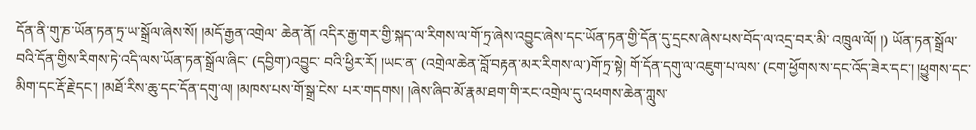དོན་ནི་གུ་ཎ་ཡོན་ཏན་ཏྲ་ཡ་སྒྲོལ་ཞེས་སོ། །མདོ་རྒྱན་འགྲེལ་ ཆེན་ནོ། འདིར་རྒྱ་གར་གྱི་སྐད་ལ་རིགས་ལ་གོ་ཏྲ་ཞེས་འབྱུང་ཞེས་དང་ཡོན་ཏན་གྱི་དོན་དུ་དྲངས་ཞེས་པས་བོད་ལ་འདྲ་བར་མི་ འཁྲུལ་ལོ། །) ཡོན་ཏན་སྒྲོལ་བའི་དོན་གྱིས་རིགས་ཏེ་འདི་ལས་ཡོན་ཏན་སྒྲོལ་ཞིང་ (དབྱིག་)འབྱུང་ བའི་ཕྱིར་རོ། །ཡང་ན་ (འགྲེལ་ཆེན་བློ་བརྟན་མར་རིགས་ལ་)གོ་ཏྲ་སྟེ། གོ་དོན་དགུ་ལ་འཇུག་པ་ལས་ (ངག་ཕྱོགས་ས་དང་འོད་ཟེར་དང་། །ཕྱུགས་དང་མིག་དང་རྡོ་རྗེ་དང་། །མཐོ་རིས་ཆུ་དང་དོན་དགུ་ལ། །མཁས་པས་གོ་སྒྲ་ངེས་ པར་གདགས། །ཞེས་ཞིབ་མོ་རྣམ་ཐག་གི་རང་འགྲེལ་དུ་འཕགས་ཆེན་ཀླུས་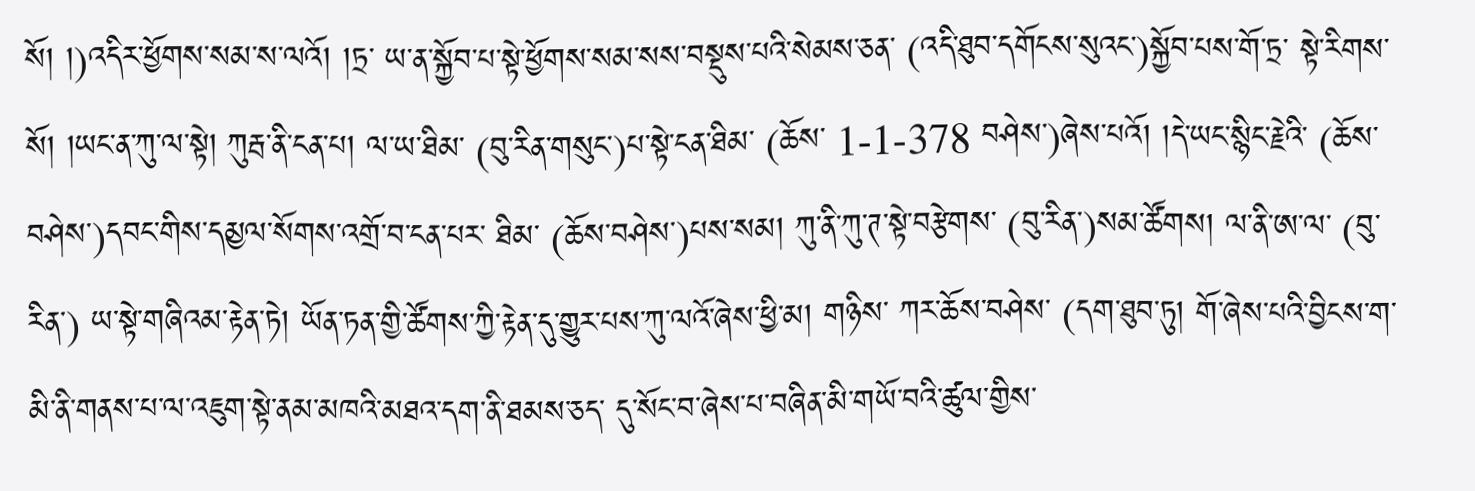སོ། །)འདིར་ཕྱོགས་སམ་ས་ལའོ། །ཏྲ་ ཡ་ན་སྐྱོབ་པ་སྟེ་ཕྱོགས་སམ་སས་བསྡུས་པའི་སེམས་ཅན་ (འདི་ཐུབ་དགོངས་སུའང་)སྐྱོབ་པས་གོ་ཏྲ་ སྟེ་རིགས་སོ། །ཡང་ན་ཀུ་ལ་སྟེ། ཀུརྦ་ནི་ངན་པ། ལ་ཡ་ཐིམ་ (བུ་རིན་གསུང་)པ་སྟེ་ངན་ཐིམ་ (ཆོས་ 1-1-378 བཤེས་)ཞེས་པའོ། །དེ་ཡང་སྙིང་རྗེའི་ (ཆོས་བཤེས་)དབང་གིས་དམྱལ་སོགས་འགྲོ་བ་ངན་པར་ ཐིམ་ (ཆོས་བཤེས་)པས་སམ། ཀུ་ནི་ཀུ་ཊ་སྟེ་བརྩེགས་ (བུ་རིན་)སམ་ཚོགས། ལ་ནི་ཨ་ལ་ (བུ་རིན་) ཡ་སྟེ་གཞིའམ་རྟེན་ཏེ། ཡོན་ཏན་གྱི་ཚོགས་ཀྱི་རྟེན་དུ་གྱུར་པས་ཀུ་ལའོ་ཞེས་ཕྱི་མ། གཉིས་ ཀར་ཆོས་བཤེས་ (དག་ཐུབ་ཏུ། གོ་ཞེས་པའི་བྱིངས་ག་མི་ནི་གནས་པ་ལ་འཇུག་སྟེ་ནམ་མཁའི་མཐའ་དག་ནི་ཐམས་ཅད་ དུ་སོང་བ་ཞེས་པ་བཞིན་མི་གཡོ་བའི་ཚུལ་གྱིས་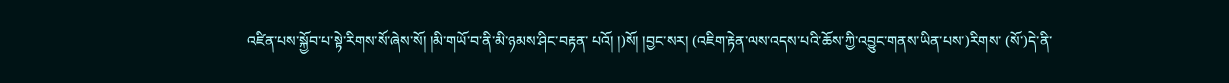འཛིན་པས་སྐྱོབ་པ་སྟེ་རིགས་སོ་ཞེས་སོ། །མི་གཡོ་བ་ནི་མི་ཉམས་ཤིང་བརྟན་ པའོ། །)སོ། །བྱང་སར། (འཇིག་རྟེན་ལས་འདས་པའི་ཆོས་ཀྱི་འབྱུང་གནས་ཡིན་པས་)རིགས་ (སོ་)དེ་ནི་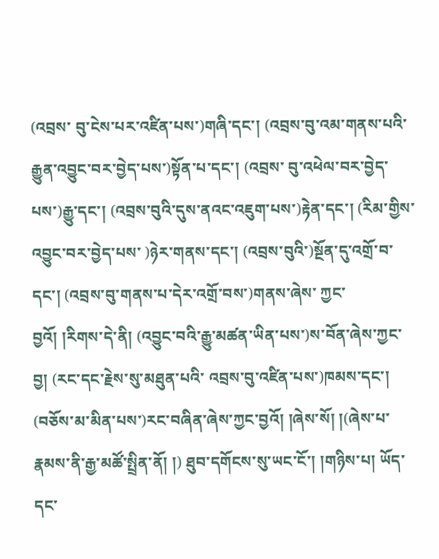(འབྲས་ བུ་ངེས་པར་འཛིན་པས་)གཞི་དང་། (འབྲས་བུ་འམ་གནས་པའི་རྒྱུན་འབྱུང་བར་བྱེད་པས་)སྟོན་པ་དང་། (འབྲས་ བུ་འཕེལ་བར་བྱེད་པས་)རྒྱུ་དང་། (འབྲས་བུའི་དུས་ནའང་འཇུག་པས་)རྟེན་དང་། (རིམ་གྱིས་འབྱུང་བར་བྱེད་པས་ )ཉེར་གནས་དང་། (འབྲས་བུའི་)སྔོན་དུ་འགྲོ་བ་དང་། (འབྲས་བུ་གནས་པ་དེར་འགྲོ་བས་)གནས་ཞེས་ ཀྱང་བྱའོ། །རིགས་དེ་ནི། (འབྱུང་བའི་རྒྱུ་མཚན་ཡིན་པས་)ས་བོན་ཞེས་ཀྱང་བྱ། (རང་དང་རྗེས་སུ་མཐུན་པའི་ འབྲས་བུ་འཛིན་པས་)ཁམས་དང་། (བཅོས་མ་མིན་པས་)རང་བཞིན་ཞེས་ཀྱང་བྱའོ། །ཞེས་སོ། །(ཞེས་པ་ རྣམས་ནི་རྒྱ་མཚོ་སྤྲིན་ནོ། །) ཐུབ་དགོངས་སུ་ཡང་ངོ་། །གཉིས་པ། ཡོད་དང་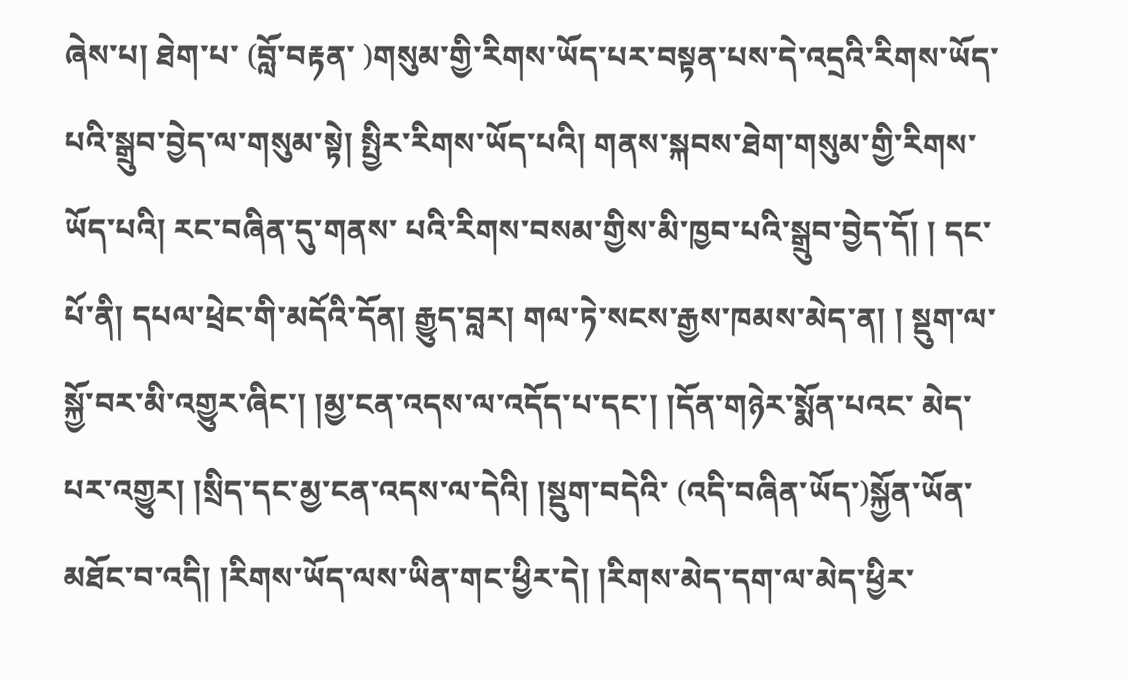ཞེས་པ། ཐེག་པ་ (བློ་བརྟན་ )གསུམ་གྱི་རིགས་ཡོད་པར་བསྟན་པས་དེ་འདྲའི་རིགས་ཡོད་པའི་སྒྲུབ་བྱེད་ལ་གསུམ་སྟེ། སྤྱིར་རིགས་ཡོད་པའི། གནས་སྐབས་ཐེག་གསུམ་གྱི་རིགས་ཡོད་པའི། རང་བཞིན་དུ་གནས་ པའི་རིགས་བསམ་གྱིས་མི་ཁྱབ་པའི་སྒྲུབ་བྱེད་དོ། ། དང་པོ་ནི། དཔལ་ཕྲེང་གི་མདོའི་དོན། རྒྱུད་བླར། གལ་ཏེ་སངས་རྒྱས་ཁམས་མེད་ན། ། སྡུག་ལ་སྐྱོ་བར་མི་འགྱུར་ཞིང་། །མྱ་ངན་འདས་ལ་འདོད་པ་དང་། །དོན་གཉེར་སྨོན་པའང་ མེད་པར་འགྱུར། །སྲིད་དང་མྱ་ངན་འདས་ལ་དེའི། །སྡུག་བདེའི་ (འདི་བཞིན་ཡོད་)སྐྱོན་ཡོན་ མཐོང་བ་འདི། །རིགས་ཡོད་ལས་ཡིན་གང་ཕྱིར་དེ། །རིགས་མེད་དག་ལ་མེད་ཕྱིར་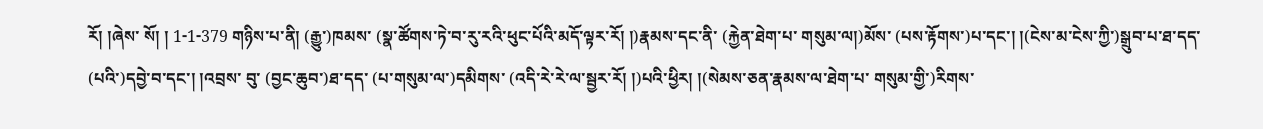རོ། །ཞེས་ སོ། ། 1-1-379 གཉིས་པ་ནི། (རྒྱུ་)ཁམས་ (སྣ་ཚོགས་ཏེ་བ་རུ་རའི་ཕུང་པོའི་མདོ་ལྟར་རོ། །)རྣམས་དང་ནི་ (རྐྱེན་ཐེག་པ་ གསུམ་ལ།)མོས་ (པས་རྟོགས་)པ་དང་། །(ངེས་མ་ངེས་ཀྱི་)སྒྲུབ་པ་ཐ་དད་ (པའི་)དབྱེ་བ་དང་། །འབྲས་ བུ་ (བྱང་ཆུབ་)ཐ་དད་ (པ་གསུམ་ལ་)དམིགས་ (འདི་རེ་རེ་ལ་སྦྱར་རོ། །)པའི་ཕྱིར། །(སེམས་ཅན་རྣམས་ལ་ཐེག་པ་ གསུམ་གྱི་)རིགས་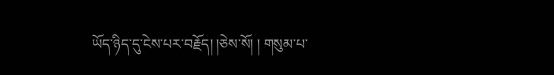ཡོད་ཉིད་དུ་ངེས་པར་བརྗོད། །ཅེས་སོ། ། གསུམ་པ་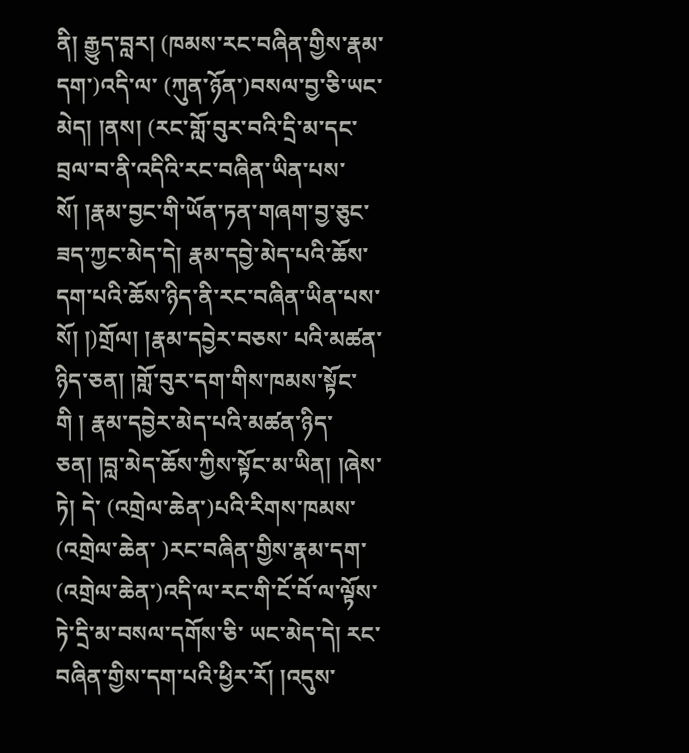ནི། རྒྱུད་བླར། (ཁམས་རང་བཞིན་གྱིས་རྣམ་དག་)འདི་ལ་ (ཀུན་ཉོན་)བསལ་བྱ་ཅི་ཡང་ མེད། །ནས། (རང་གློ་བུར་བའི་དྲི་མ་དང་བྲལ་བ་ནི་འདིའི་རང་བཞིན་ཡིན་པས་སོ། །རྣམ་བྱང་གི་ཡོན་ཏན་གཞག་བྱ་ཅུང་ ཟད་ཀྱང་མེད་དེ། རྣམ་དབྱེ་མེད་པའི་ཆོས་དག་པའི་ཆོས་ཉིད་ནི་རང་བཞིན་ཡིན་པས་སོ། །)གྲོལ། །རྣམ་དབྱེར་བཅས་ པའི་མཚན་ཉིད་ཅན། །གློ་བུར་དག་གིས་ཁམས་སྟོང་གི ། རྣམ་དབྱེར་མེད་པའི་མཚན་ཉིད་ ཅན། །བླ་མེད་ཆོས་ཀྱིས་སྟོང་མ་ཡིན། །ཞེས་ཏེ། དེ་ (འགྲེལ་ཆེན་)པའི་རིགས་ཁམས་ (འགྲེལ་ཆེན་ )རང་བཞིན་གྱིས་རྣམ་དག་ (འགྲེལ་ཆེན་)འདི་ལ་རང་གི་ངོ་བོ་ལ་ལྟོས་ཏེ་དྲི་མ་བསལ་དགོས་ཅི་ ཡང་མེད་དེ། རང་བཞིན་གྱིས་དག་པའི་ཕྱིར་རོ། །འདུས་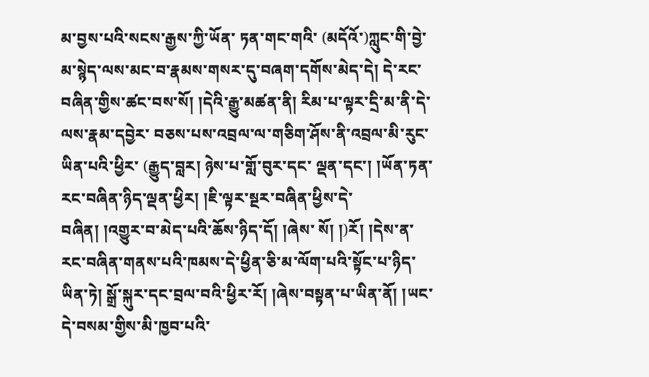མ་བྱས་པའི་སངས་རྒྱས་ཀྱི་ཡོན་ ཏན་གང་གའི་ (མདོའོ་)ཀླུང་གི་བྱེ་མ་སྙེད་ལས་མང་བ་རྣམས་གསར་དུ་བཞག་དགོས་མེད་དེ། དེ་རང་བཞིན་གྱིས་ཚང་བས་སོ། །དེའི་རྒྱུ་མཚན་ནི། རིམ་པ་ལྟར་དྲི་མ་ནི་དེ་ལས་རྣམ་དབྱེར་ བཅས་པས་འབྲལ་ལ་གཅིག་ཤོས་ནི་འབྲལ་མི་རུང་ཡིན་པའི་ཕྱིར་ (རྒྱུད་བླར། ཉེས་པ་གློ་བུར་དང་ ལྡན་དང་། །ཡོན་ཏན་རང་བཞིན་ཉིད་ལྡན་ཕྱིར། །ཇི་ལྟར་སྔར་བཞིན་ཕྱིས་དེ་བཞིན། །འགྱུར་བ་མེད་པའི་ཆོས་ཉིད་དོ། །ཞེས་ སོ། །)རོ། །དེས་ན་རང་བཞིན་གནས་པའི་ཁམས་དེ་ཕྱིན་ཅི་མ་ལོག་པའི་སྟོང་པ་ཉིད་ཡིན་ཏེ། སྒྲོ་སྐུར་དང་བྲལ་བའི་ཕྱིར་རོ། །ཞེས་བསྟན་པ་ཡིན་ནོ། །ཡང་དེ་བསམ་གྱིས་མི་ཁྱབ་པའི་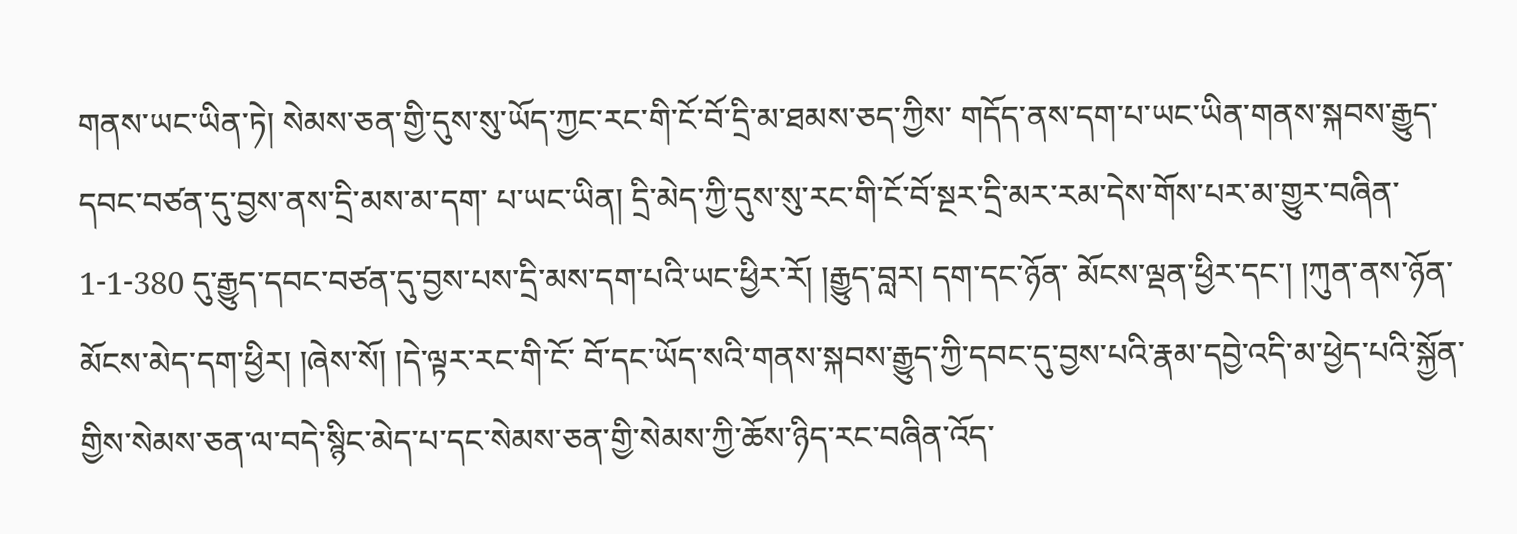གནས་ཡང་ཡིན་ཏེ། སེམས་ཅན་གྱི་དུས་སུ་ཡོད་ཀྱང་རང་གི་ངོ་བོ་དྲི་མ་ཐམས་ཅད་ཀྱིས་ གདོད་ནས་དག་པ་ཡང་ཡིན་གནས་སྐབས་རྒྱུད་དབང་བཙན་དུ་བྱས་ནས་དྲི་མས་མ་དག་ པ་ཡང་ཡིན། དྲི་མེད་ཀྱི་དུས་སུ་རང་གི་ངོ་བོ་སྔར་དྲི་མར་རམ་དེས་གོས་པར་མ་གྱུར་བཞིན་ 1-1-380 དུ་རྒྱུད་དབང་བཙན་དུ་བྱས་པས་དྲི་མས་དག་པའི་ཡང་ཕྱིར་རོ། །རྒྱུད་བླར། དག་དང་ཉོན་ མོངས་ལྡན་ཕྱིར་དང་། །ཀུན་ནས་ཉོན་མོངས་མེད་དག་ཕྱིར། །ཞེས་སོ། །དེ་ལྟར་རང་གི་ངོ་ བོ་དང་ཡོད་སའི་གནས་སྐབས་རྒྱུད་ཀྱི་དབང་དུ་བྱས་པའི་རྣམ་དབྱེ་འདི་མ་ཕྱེད་པའི་སྐྱོན་ གྱིས་སེམས་ཅན་ལ་བདེ་སྙིང་མེད་པ་དང་སེམས་ཅན་གྱི་སེམས་ཀྱི་ཆོས་ཉིད་རང་བཞིན་འོད་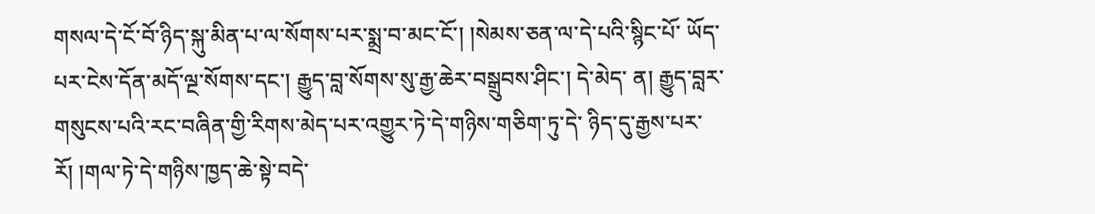གསལ་དེ་ངོ་བོ་ཉིད་སྐུ་མིན་པ་ལ་སོགས་པར་སྨྲ་བ་མང་ངོ་། །སེམས་ཅན་ལ་དེ་པའི་སྙིང་པོ་ ཡོད་པར་ངེས་དོན་མདོ་ལྔ་སོགས་དང་། རྒྱུད་བླ་སོགས་སུ་རྒྱ་ཆེར་བསྒྲུབས་ཤིང་། དེ་མེད་ ན། རྒྱུད་བླར་གསུངས་པའི་རང་བཞིན་གྱི་རིགས་མེད་པར་འགྱུར་ཏེ་དེ་གཉིས་གཅིག་ཏུ་དེ་ ཉིད་དུ་རྒྱས་པར་རོ། །གལ་ཏེ་དེ་གཉིས་ཁྱད་ཆེ་སྟེ་བདེ་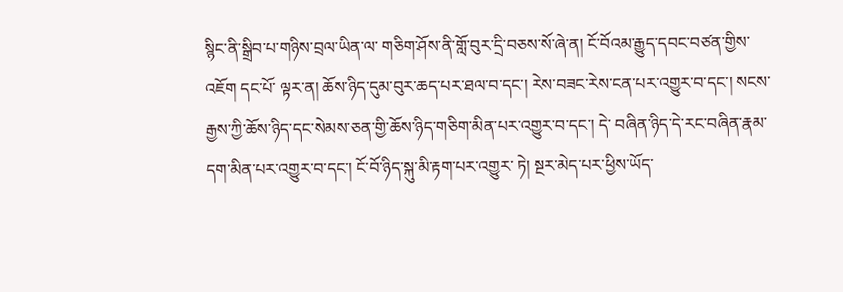སྙིང་ནི་སྒྲིབ་པ་གཉིས་བྲལ་ཡིན་ལ་ གཅིག་ཤོས་ནི་གློ་བུར་དྲི་བཅས་སོ་ཞེ་ན། ངོ་བོའམ་རྒྱུད་དབང་བཙན་གྱིས་འཇོག དང་པོ་ ལྟར་ན། ཆོས་ཉིད་དུམ་བུར་ཆད་པར་ཐལ་བ་དང་། རེས་བཟང་རེས་ངན་པར་འགྱུར་བ་དང་། སངས་རྒྱས་ཀྱི་ཆོས་ཉིད་དང་སེམས་ཅན་གྱི་ཆོས་ཉིད་གཅིག་མིན་པར་འགྱུར་བ་དང་། དེ་ བཞིན་ཉིད་དེ་རང་བཞིན་རྣམ་དག་མིན་པར་འགྱུར་བ་དང་། ངོ་བོ་ཉིད་སྐུ་མི་རྟག་པར་འགྱུར་ ཏེ། སྔར་མེད་པར་ཕྱིས་ཡོད་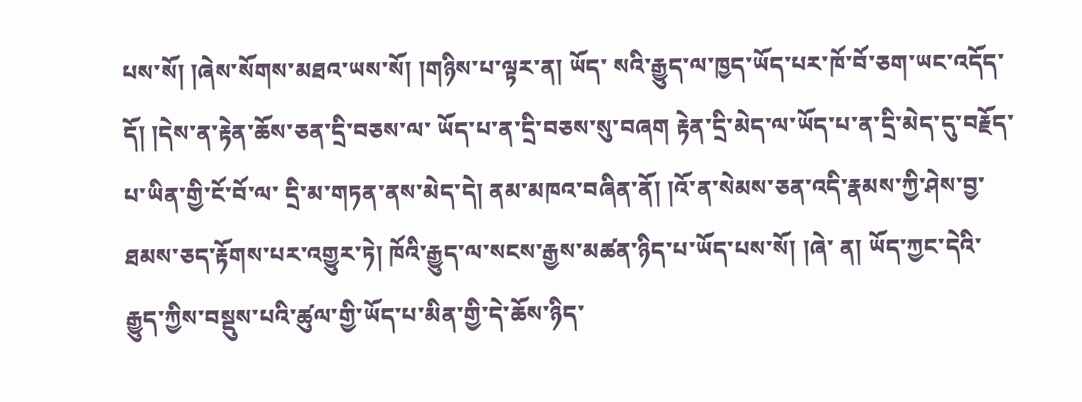པས་སོ། །ཞེས་སོགས་མཐའ་ཡས་སོ། །གཉིས་པ་ལྟར་ན། ཡོད་ སའི་རྒྱུད་ལ་ཁྱད་ཡོད་པར་ཁོ་བོ་ཅག་ཡང་འདོད་དོ། །དེས་ན་རྟེན་ཆོས་ཅན་དྲི་བཅས་ལ་ ཡོད་པ་ན་དྲི་བཅས་སུ་བཞག རྟེན་དྲི་མེད་ལ་ཡོད་པ་ན་དྲི་མེད་དུ་བརྗོད་པ་ཡིན་གྱི་ངོ་བོ་ལ་ དྲི་མ་གཏན་ནས་མེད་དེ། ནམ་མཁའ་བཞིན་ནོ། །འོ་ན་སེམས་ཅན་འདི་རྣམས་ཀྱི་ཤེས་བྱ་ ཐམས་ཅད་རྟོགས་པར་འགྱུར་ཏེ། ཁོའི་རྒྱུད་ལ་སངས་རྒྱས་མཚན་ཉིད་པ་ཡོད་པས་སོ། །ཞེ་ ན། ཡོད་ཀྱང་དེའི་རྒྱུད་ཀྱིས་བསྡུས་པའི་ཚུལ་གྱི་ཡོད་པ་མིན་གྱི་དེ་ཆོས་ཉིད་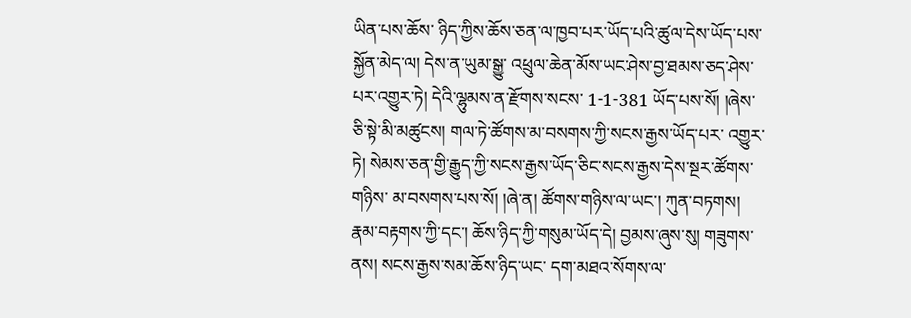ཡིན་པས་ཆོས་ ཉིད་ཀྱིས་ཆོས་ཅན་ལ་ཁྱབ་པར་ཡོད་པའི་ཚུལ་དེས་ཡོད་པས་སྐྱོན་མེད་ལ། དེས་ན་ཡུམ་སྒྱུ་ འཕྲུལ་ཆེན་མོས་ཡང་ཤེས་བྱ་ཐམས་ཅད་ཤེས་པར་འགྱུར་ཏེ། དེའི་ལྷུམས་ན་རྫོགས་སངས་ 1-1-381 ཡོད་པས་སོ། །ཞེས་ཅི་སྟེ་མི་མཚུངས། གལ་ཏེ་ཚོགས་མ་བསགས་ཀྱི་སངས་རྒྱས་ཡོད་པར་ འགྱུར་ཏེ། སེམས་ཅན་གྱི་རྒྱུད་ཀྱི་སངས་རྒྱས་ཡོད་ཅིང་སངས་རྒྱས་དེས་སྔར་ཚོགས་གཉིས་ མ་བསགས་པས་སོ། །ཞེ་ན། ཚོགས་གཉིས་ལ་ཡང་། ཀུན་བཏགས། རྣམ་བརྟགས་ཀྱི་དང་། ཆོས་ཉིད་ཀྱི་གསུམ་ཡོད་དེ། བྱམས་ཞུས་སུ། གཟུགས་ནས། སངས་རྒྱས་སམ་ཆོས་ཉིད་ཡང་ དག་མཐའ་སོགས་ལ་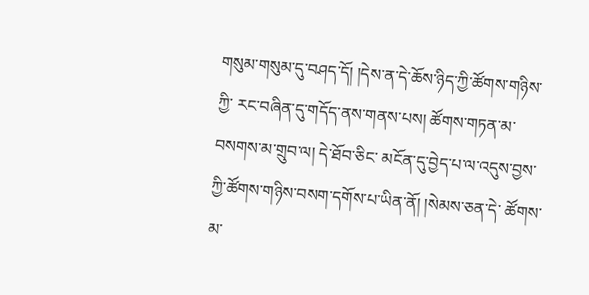གསུམ་གསུམ་དུ་བཤད་དོ། །དེས་ན་དེ་ཆོས་ཉིད་ཀྱི་ཚོགས་གཉིས་ཀྱི་ རང་བཞིན་དུ་གདོད་ནས་གནས་པས། ཚོགས་གཏན་མ་བསགས་མ་གྲུབ་ལ། དེ་ཐོབ་ཅིང་ མངོན་དུ་བྱེད་པ་ལ་འདུས་བྱས་ཀྱི་ཚོགས་གཉིས་བསག་དགོས་པ་ཡིན་ནོ། །སེམས་ཅན་དེ་ ཚོགས་མ་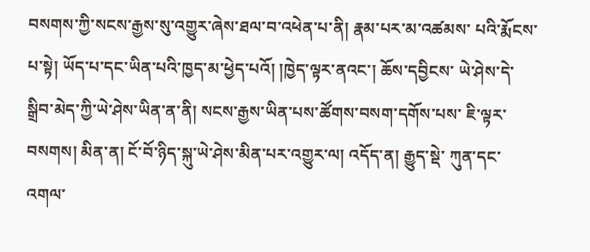བསགས་ཀྱི་སངས་རྒྱས་སུ་འགྱུར་ཞེས་ཐལ་བ་འཕེན་པ་ནི། རྣམ་པར་མ་འཚམས་ པའི་རྨོངས་པ་སྟེ། ཡོད་པ་དང་ཡིན་པའི་ཁྱད་མ་ཕྱེད་པའོ། །ཁྱེད་ལྟར་ནའང་། ཆོས་དབྱིངས་ ཡེ་ཤེས་དེ་སྒྲིབ་མེད་ཀྱི་ཡེ་ཤེས་ཡིན་ན་ནི། སངས་རྒྱས་ཡིན་པས་ཚོགས་བསག་དགོས་པས་ ཇི་ལྟར་བསགས། མིན་ན། ངོ་བོ་ཉིད་སྐུ་ཡེ་ཤེས་མིན་པར་འགྱུར་ལ། འདོད་ན། རྒྱུད་སྡེ་ ཀུན་དང་འགལ་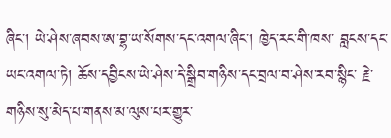ཞིང་། ཡེ་ཤེས་ཞབས་ཨ་བྷ་ཡ་སོགས་དང་འགལ་ཞིང་། ཁྱེད་རང་གི་ཁས་ བླངས་དང་ཡང་འགལ་ཏེ། ཆོས་དབྱིངས་ཡེ་ཤེས་དེ་སྒྲིབ་གཉིས་དང་བྲལ་བ་ཤེས་རབ་སྙིང་ རྗེ་གཉིས་སུ་མེད་པ་གནས་མ་ལུས་པར་གྱུར་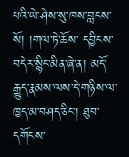པའི་ཡེ་ཤེས་སུ་ཁས་བླངས་སོ། །གལ་ཏེ་ཆོས་ དབྱིངས་བདེར་སྙིང་མིན་ཞེ་ན། མདོ་རྒྱུད་རྣམས་ལས་དེ་གཉིས་ལ་ཁྱད་མ་བཤད་ཅིང་། ཐུབ་ དགོངས་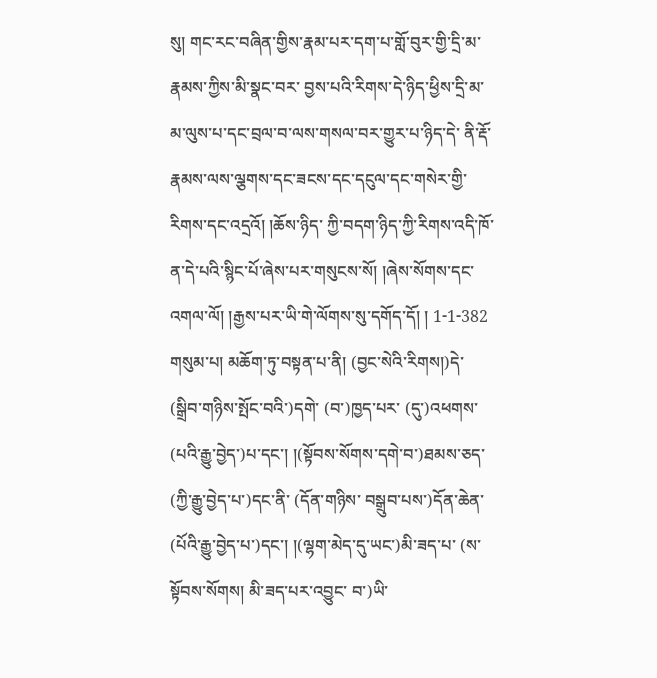སུ། གང་རང་བཞིན་གྱིས་རྣམ་པར་དག་པ་གློ་བུར་གྱི་དྲི་མ་རྣམས་ཀྱིས་མི་སྣང་བར་ བྱས་པའི་རིགས་དེ་ཉིད་ཕྱིས་དྲི་མ་མ་ལུས་པ་དང་བྲལ་བ་ལས་གསལ་བར་གྱུར་པ་ཉིད་དེ་ ནི་རྡོ་རྣམས་ལས་ལྕགས་དང་ཟངས་དང་དངུལ་དང་གསེར་གྱི་རིགས་དང་འདྲའོ། །ཆོས་ཉིད་ ཀྱི་བདག་ཉིད་ཀྱི་རིགས་འདི་ཁོ་ན་དེ་པའི་སྙིང་པོ་ཞེས་པར་གསུངས་སོ། །ཞེས་སོགས་དང་ འགལ་ལོ། །རྒྱས་པར་ཡི་གེ་ལོགས་སུ་དགོད་དོ། ། 1-1-382 གསུམ་པ། མཆོག་ཏུ་བསྟན་པ་ནི། (བྱང་སེའི་རིགས།)དེ་ (སྒྲིབ་གཉིས་སྤོང་བའི་)དགེ་ (བ་)ཁྱད་པར་ (དུ་)འཕགས་ (པའི་རྒྱུ་བྱེད་)པ་དང་། །(སྟོབས་སོགས་དགེ་བ་)ཐམས་ཅད་ (ཀྱི་རྒྱུ་བྱེད་པ་)དང་ནི་ (དོན་གཉིས་ བསྒྲུབ་པས་)དོན་ཆེན་ (པོའི་རྒྱུ་བྱེད་པ་)དང་། །(ལྷག་མེད་དུ་ཡང་)མི་ཟད་པ་ (ས་སྟོབས་སོགས། མི་ཟད་པར་འབྱུང་ བ་)ཡི་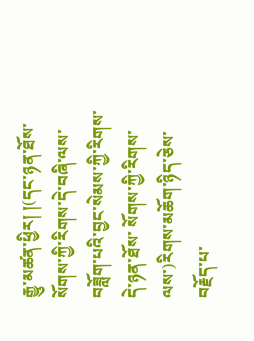རྒྱུ་མཚན་ཕྱིར། །(དང་ཉན་ཐོས་སོགས་ཀྱི་རིགས་དེ་བཞི་ལས་བཟློག་པའི་བྱང་སེམས་ཀྱི་རིགས་དེ་ཉན་ཐོས་ སོགས་ཀྱི་རིགས་ལས་)རིགས་མཆོག་ཉིད་ཅེས་བརྗོད་པ་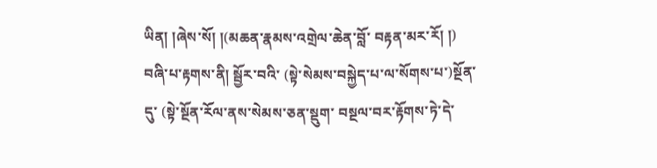ཡིན། །ཞེས་སོ། །(མཆན་རྣམས་འགྲེལ་ཆེན་བློ་ བརྟན་མར་རོ། །) བཞི་པ་རྟགས་ནི། སྦྱོར་བའི་ (སྟེ་སེམས་བསྐྱེད་པ་ལ་སོགས་པ་)སྔོན་དུ་ (སྟེ་སྔོན་རོལ་ནས་སེམས་ཅན་སྡུག་ བསྔལ་བར་རྟོགས་ཏེ་དེ་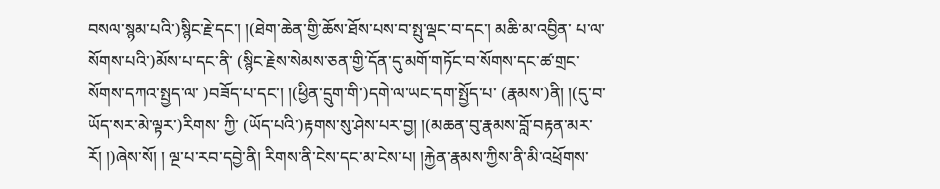བསལ་སྙམ་པའི་)སྙིང་རྗེ་དང་། །(ཐེག་ཆེན་གྱི་ཆོས་ཐོས་པས་བ་སྤུ་ལྡང་བ་དང་། མཆི་མ་འབྱིན་ པ་ལ་སོགས་པའི་)མོས་པ་དང་ནི་ (སྙིང་རྗེས་སེམས་ཅན་གྱི་དོན་དུ་མགོ་གཏོང་བ་སོགས་དང་ཚ་གྲང་སོགས་དཀའ་སྤྱད་ལ་ )བཟོད་པ་དང་། །(ཕྱིན་དྲུག་གི་)དགེ་ལ་ཡང་དག་སྤྱོད་པ་ (རྣམས་)ནི། །(དུ་བ་ཡོད་སར་མེ་ལྟར་)རིགས་ ཀྱི་ (ཡོད་པའི་)རྟགས་སུ་ཤེས་པར་བྱ། །(མཆན་བུ་རྣམས་བློ་བརྟན་མར་རོ། །)ཞེས་སོ། ། ལྔ་པ་རབ་དབྱེ་ནི། རིགས་ནི་ངེས་དང་མ་ངེས་པ། །རྐྱེན་རྣམས་ཀྱིས་ནི་མི་འཕྲོགས་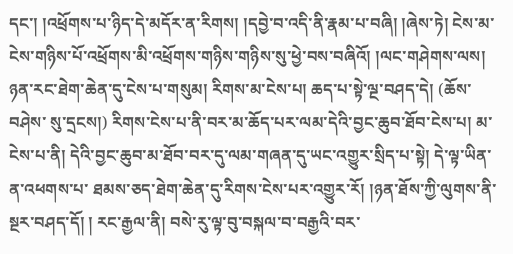དང་། །འཕྲོགས་པ་ཉིད་དེ་མདོར་ན་རིགས། །དབྱེ་བ་འདི་ནི་རྣམ་པ་བཞི། །ཞེས་ཏེ། ངེས་མ་ ངེས་གཉིས་པོ་འཕྲོགས་མི་འཕྲོགས་གཉིས་གཉིས་སུ་ཕྱེ་བས་བཞིའོ། །ལང་གཤེགས་ལས། ཉན་རང་ཐེག་ཆེན་དུ་ངེས་པ་གསུམ། རིགས་མ་ངེས་པ། ཆད་པ་སྟེ་ལྔ་བཤད་དེ། (ཆོས་བཤེས་ སུ་དྲངས།) རིགས་ངེས་པ་ནི་བར་མ་ཆོད་པར་ལམ་དེའི་བྱང་ཆུབ་ཐོབ་ངེས་པ། མ་ངེས་པ་ནི། དེའི་བྱང་ཆུབ་མ་ཐོབ་བར་དུ་ལམ་གཞན་དུ་ཡང་འགྱུར་སྲིད་པ་སྟེ། དེ་ལྟ་ཡིན་ན་འཕགས་པ་ ཐམས་ཅད་ཐེག་ཆེན་དུ་རིགས་ངེས་པར་འགྱུར་རོ། །ཉན་ཐོས་ཀྱི་ལུགས་ནི་སྔར་བཤད་དོ། ། རང་རྒྱལ་ནི། བསེ་རུ་ལྟ་བུ་བསྐལ་བ་བརྒྱའི་བར་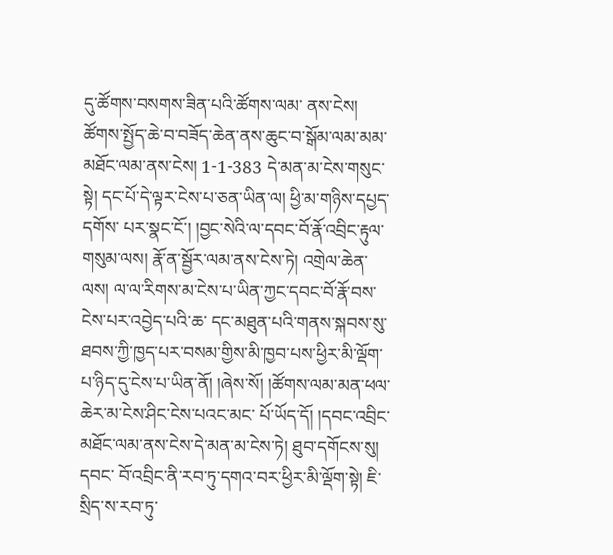དུ་ཚོགས་བསགས་ཟིན་པའི་ཚོགས་ལམ་ ནས་ངེས། ཚོགས་སྤྱོད་ཆེ་བ་བཟོད་ཆེན་ནས་ཆུང་བ་སྒོམ་ལམ་མམ་མཐོང་ལམ་ནས་ངེས། 1-1-383 དེ་མན་མ་ངེས་གསུང་སྟེ། དང་པོ་དེ་ལྟར་ངེས་པ་ཅན་ཡིན་ལ། ཕྱི་མ་གཉིས་དཔྱད་དགོས་ པར་སྣང་ངོ་། །བྱང་སེའི་ལ་དབང་བོ་རྣོ་འབྲིང་རྟུལ་གསུམ་ལས། རྣོ་ན་སྦྱོར་ལམ་ནས་ངེས་ཏེ། འགྲེལ་ཆེན་ལས། ལ་ལ་རིགས་མ་ངེས་པ་ཡིན་ཀྱང་དབང་བོ་རྣོ་བས་ངེས་པར་འབྱེད་པའི་ཆ་ དང་མཐུན་པའི་གནས་སྐབས་སུ་ཐབས་ཀྱི་ཁྱད་པར་བསམ་གྱིས་མི་ཁྱབ་པས་ཕྱིར་མི་ལྡོག་ པ་ཉིད་དུ་ངེས་པ་ཡིན་ནོ། །ཞེས་སོ། །ཚོགས་ལམ་མན་ཕལ་ཆེར་མ་ངེས་ཤིང་ངེས་པའང་མང་ པོ་ཡོད་དོ། །དབང་འབྲིང་མཐོང་ལམ་ནས་ངེས་དེ་མན་མ་ངེས་ཏེ། ཐུབ་དགོངས་སུ། དབང་ བོ་འབྲིང་ནི་རབ་ཏུ་དགའ་བར་ཕྱིར་མི་ལྡོག་སྟེ། ཇི་སྲིད་ས་རབ་ཏུ་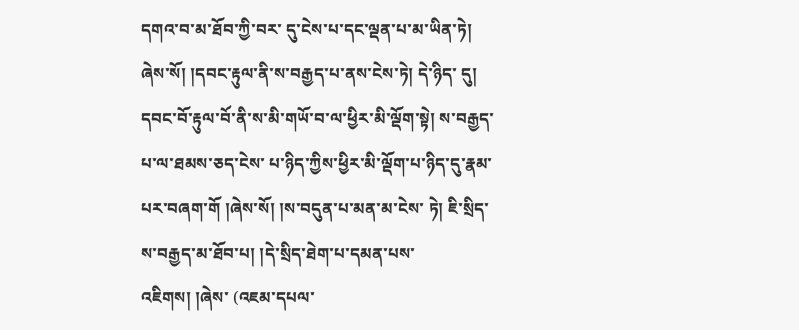དགའ་བ་མ་ཐོབ་ཀྱི་བར་ དུ་ངེས་པ་དང་ལྡན་པ་མ་ཡིན་ཏེ། ཞེས་སོ། །དབང་རྟུལ་ནི་ས་བརྒྱད་པ་ནས་ངེས་ཏེ། དེ་ཉིད་ དུ། དབང་བོ་རྟུལ་བོ་ནི་ས་མི་གཡོ་བ་ལ་ཕྱིར་མི་ལྡོག་སྟེ། ས་བརྒྱད་པ་ལ་ཐམས་ཅད་ངེས་ པ་ཉིད་ཀྱིས་ཕྱིར་མི་ལྡོག་པ་ཉིད་དུ་རྣམ་པར་བཞག་གོ །ཞེས་སོ། །ས་བདུན་པ་མན་མ་ངེས་ ཏེ། ཇི་སྲིད་ས་བརྒྱད་མ་ཐོབ་པ། །དེ་སྲིད་ཐེག་པ་དམན་པས་འཇིགས། །ཞེས་ (འཇམ་དཔལ་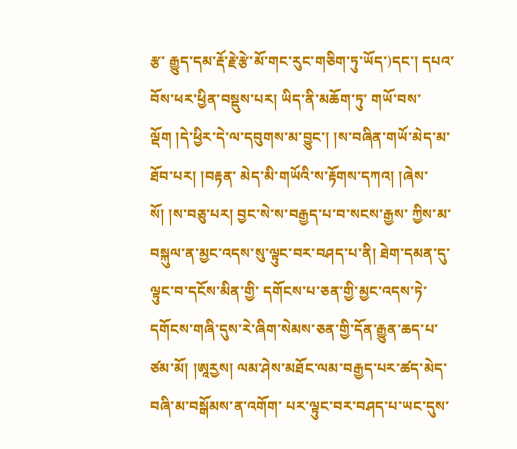རྩ་ རྒྱུད་དམ་རྡོ་རྗེ་རྩེ་མོ་གང་རུང་གཅིག་ཏུ་ཡོད་)དང་། དཔའ་བོས་ཕར་ཕྱིན་བསྡུས་པར། ཡིད་ནི་མཆོག་ཏུ་ གཡོ་བས་ལྡོག །དེ་ཕྱིར་དེ་ལ་དབུགས་མ་བྱུང་། །ས་བཞིན་གཡོ་མེད་མ་ཐོབ་པར། །བརྟན་ མེད་མི་གཡོའི་ས་རྟོགས་དཀའ། །ཞེས་སོ། །ས་བཅུ་པར། བྱང་སེ་ས་བརྒྱད་པ་བ་སངས་རྒྱས་ ཀྱིས་མ་བསྐུལ་ན་མྱང་འདས་སུ་ལྟུང་བར་བཤད་པ་ནི། ཐེག་དམན་དུ་ལྟུང་བ་དངོས་མིན་གྱི་ དགོངས་པ་ཅན་གྱི་མྱང་འདས་ཏེ་དགོངས་གཞི་དུས་རེ་ཞིག་སེམས་ཅན་གྱི་དོན་རྒྱུན་ཆད་པ་ ཙམ་མོ། །ཨཱརྱས། ལམ་ཤེས་མཐོང་ལམ་བརྒྱད་པར་ཚད་མེད་བཞི་མ་བསྒོམས་ན་འགོག་ པར་ལྟུང་བར་བཤད་པ་ཡང་དུས་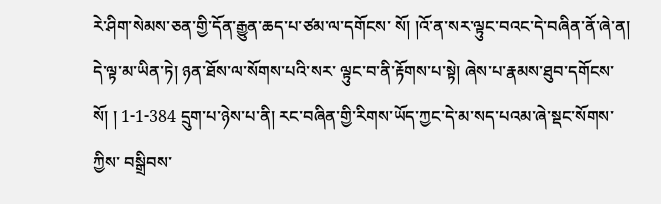རེ་ཤིག་སེམས་ཅན་གྱི་དོན་རྒྱུན་ཆད་པ་ཙམ་ལ་དགོངས་ སོ། །འོ་ན་སར་ལྟུང་བའང་དེ་བཞིན་ནོ་ཞེ་ན། དེ་ལྟ་མ་ཡིན་ཏེ། ཉན་ཐོས་ལ་སོགས་པའི་སར་ ལྟུང་བ་ནི་རྟོགས་པ་སྟེ། ཞེས་པ་རྣམས་ཐུབ་དགོངས་སོ། ། 1-1-384 དྲུག་པ་ཉེས་པ་ནི། རང་བཞིན་གྱི་རིགས་ཡོད་ཀྱང་དེ་མ་སད་པའམ་ཞེ་སྡང་སོགས་ཀྱིས་ བསྒྲིབས་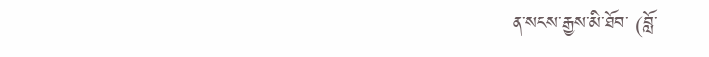ན་སངས་རྒྱས་མི་ཐོབ་ (བློ་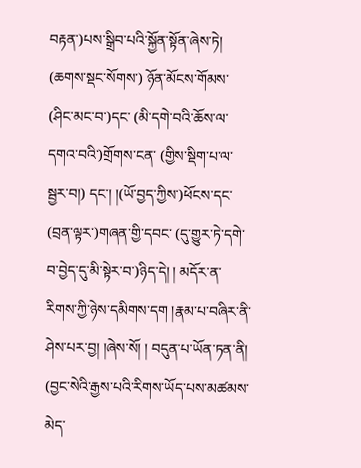བརྟན་)པས་སྒྲིབ་པའི་སྐྱོན་སྟོན་ཞེས་ཏེ། (ཆགས་སྡང་སོགས་) ཉོན་མོངས་གོམས་ (ཤིང་མང་བ་)དང་ (མི་དགེ་བའི་ཆོས་ལ་དགའ་བའི་)གྲོགས་ངན་ (གྱིས་སྡིག་པ་ལ་སྦྱར་བ།) དང་། །(ཡོ་བྱད་ཀྱིས་)ཕོངས་དང་ (བྲན་ལྟར་)གཞན་གྱི་དབང་ (དུ་གྱུར་ཏེ་དགེ་བ་བྱེད་དུ་མི་སྟེར་བ་)ཉིད་དེ། ། མདོར་ན་རིགས་ཀྱི་ཉེས་དམིགས་དག །རྣམ་པ་བཞིར་ནི་ཤེས་པར་བྱ། །ཞེས་སོ། ། བདུན་པ་ཡོན་ཏན་ནི། (བྱང་སེའི་རྒྱས་པའི་རིགས་ཡོད་པས་མཚམས་མེད་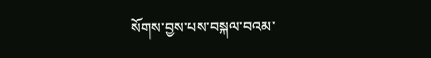སོགས་བྱས་པས་བསྐལ་བའམ་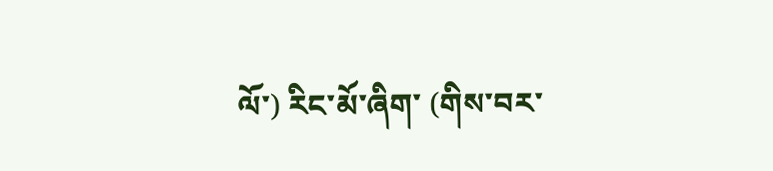ལོ་) རིང་མོ་ཞིག་ (གིས་བར་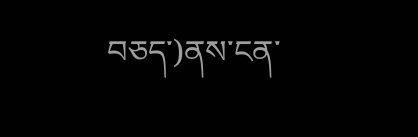བཅད་)ནས་ངན་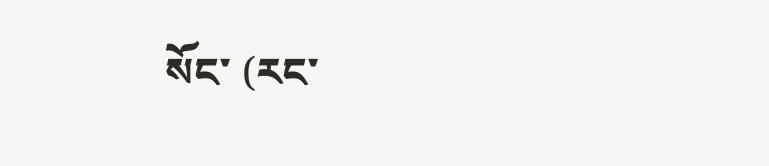སོང་ (རང་